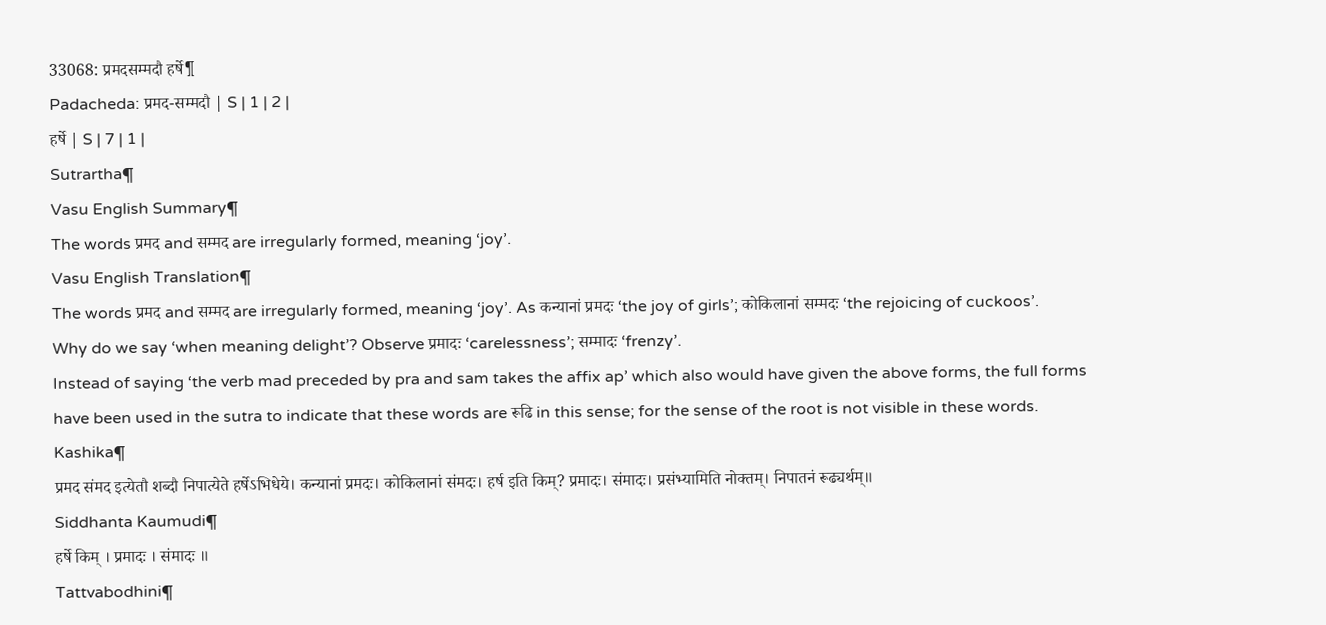33068: प्रमदसम्मदौ हर्षे¶
Padacheda: प्रमद-सम्मदौ | S | 1 | 2 |
हर्षे | S | 7 | 1 |
Sutrartha¶
Vasu English Summary¶
The words प्रमद and सम्मद are irregularly formed, meaning ‘joy’.
Vasu English Translation¶
The words प्रमद and सम्मद are irregularly formed, meaning ‘joy’. As कन्यानां प्रमदः ‘the joy of girls’; कोकिलानां सम्मदः ‘the rejoicing of cuckoos’.
Why do we say ‘when meaning delight’? Observe प्रमादः ‘carelessness’; सम्मादः ‘frenzy’.
Instead of saying ‘the verb mad preceded by pra and sam takes the affix ap’ which also would have given the above forms, the full forms have been used in the sutra to indicate that these words are रूढि in this sense; for the sense of the root is not visible in these words.
Kashika¶
प्रमद संमद इत्येतौ शब्दौ निपात्येते हर्षेऽभिधेये। कन्यानां प्रमदः। कोकिलानां संमदः। हर्ष इति किम्? प्रमादः। संमादः। प्रसंभ्यामिति नोक्तम्। निपातनं रूढ्यर्थम्॥
Siddhanta Kaumudi¶
हर्षे किम् । प्रमादः । संमादः ॥
Tattvabodhini¶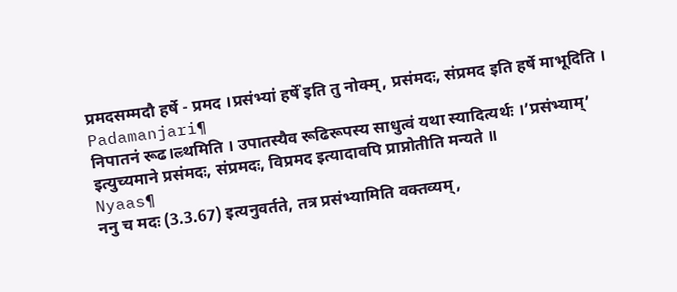प्रमदसम्मदौ हर्षे - प्रमद ।प्रसंभ्यां हर्षे॑ इति तु नोक्म्, प्रसंमदः, संप्रमद इति हर्षे माभूदिति ।
Padamanjari¶
निपातनं रूढ।ल्र्थमिति । उपातस्यैव रूढिरूपस्य साधुत्वं यथा स्यादित्यर्थः ।’प्रसंभ्याम्’ इत्युच्यमाने प्रसंमदः, संप्रमदः, विप्रमद इत्यादावपि प्राप्नोतीति मन्यते ॥
Nyaas¶
ननु च मदः (3.3.67) इत्यनुवर्तते, तत्र प्रसंभ्यामिति वक्तव्यम्,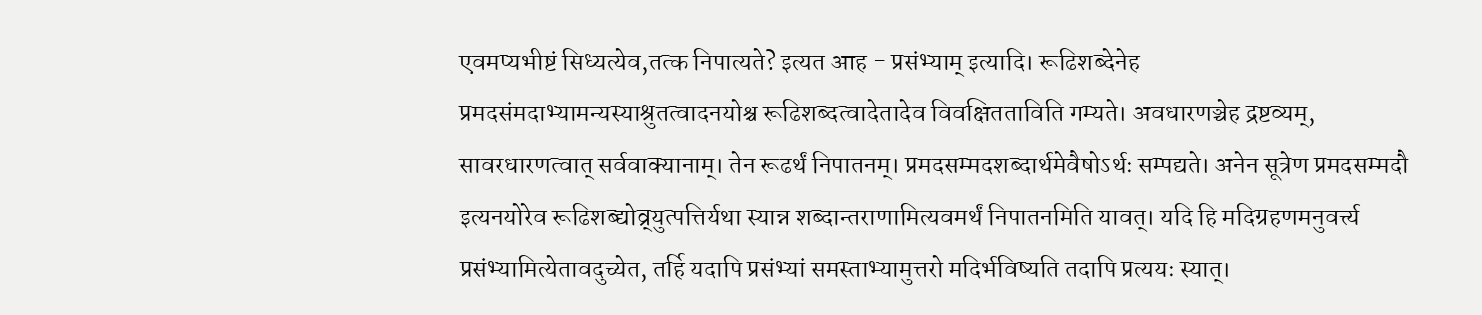एवमप्यभीष्टं सिध्यत्येव,तत्क निपात्यते? इत्यत आह - प्रसंभ्याम् इत्यादि। रूढिशब्देनेह प्रमदसंमदाभ्यामन्यस्याश्रुतत्वादनयोश्च रूढिशब्दत्वादेतादेव विवक्षितताविति गम्यते। अवधारणञ्चेह द्रष्टव्यम्, सावरधारणत्वात् सर्ववाक्यानाम्। तेन रूढर्थं निपातनम्। प्रमदसम्मदशब्दार्थमेवैषोऽर्थः सम्पद्यते। अनेन सूत्रेण प्रमदसम्मदौ इत्यनयोरेव रूढिशब्द्योव्र्युत्पत्तिर्यथा स्यान्न शब्दान्तराणामित्यवमर्थं निपातनमिति यावत्। यदि हि मदिग्रहणमनुवर्त्त्य प्रसंभ्यामित्येतावदुच्येत, तर्हि यदापि प्रसंभ्यां समस्ताभ्यामुत्तरो मदिर्भविष्यति तदापि प्रत्ययः स्यात्।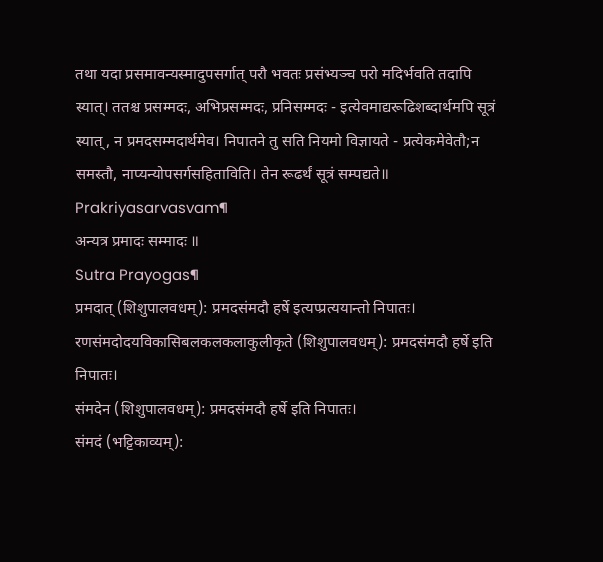तथा यदा प्रसमावन्यस्मादुपसर्गात् परौ भवतः प्रसंभ्यञ्च परो मदिर्भवति तदापि स्यात्। ततश्च प्रसम्मदः, अभिप्रसम्मदः, प्रनिसम्मदः - इत्येवमाद्यरूढिशब्दार्थमपि सूत्रं स्यात्, न प्रमदसम्मदार्थमेव। निपातने तु सति नियमो विज्ञायते - प्रत्येकमेवेतौ;न समस्तौ, नाप्यन्योपसर्गसहिताविति। तेन रूढर्थं सूत्रं सम्पद्यते॥
Prakriyasarvasvam¶
अन्यत्र प्रमादः सम्मादः ॥
Sutra Prayogas¶
प्रमदात् (शिशुपालवधम्): प्रमदसंमदौ हर्षे इत्यप्प्रत्ययान्तो निपातः।
रणसंमदोदयविकासिबलकलकलाकुलीकृते (शिशुपालवधम्): प्रमदसंमदौ हर्षे इति निपातः।
संमदेन (शिशुपालवधम्): प्रमदसंमदौ हर्षे इति निपातः।
संमदं (भट्टिकाव्यम्):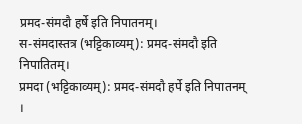प्रमद-संमदौ हर्षे इति निपातनम्।
स-संमदास्तत्र (भट्टिकाव्यम्): प्रमद-संमदौ इति निपातितम्।
प्रमदा (भट्टिकाव्यम्): प्रमद-संमदौ हर्पे इति निपातनम् ।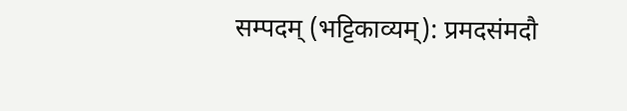सम्पदम् (भट्टिकाव्यम्): प्रमदसंमदौ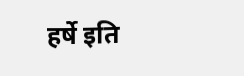हर्षे इति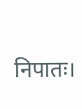निपातः।